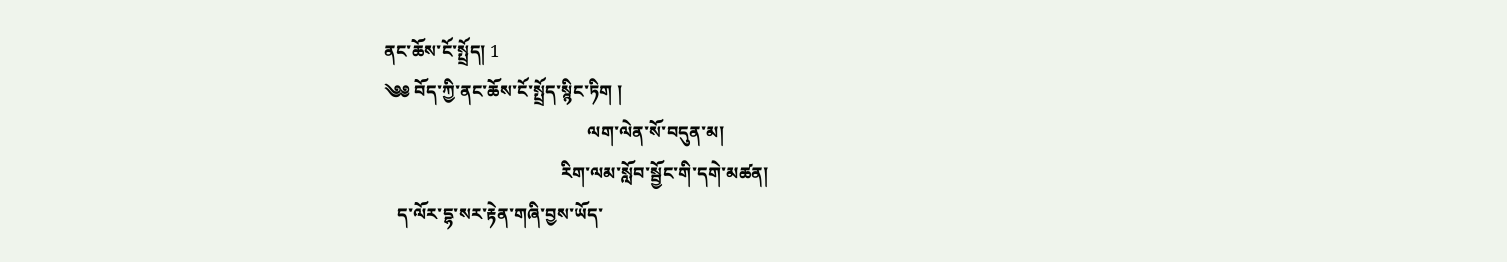ནང་ཆོས་ངོ་སྤྲོད། 1
༄༅ བོད་ཀྱི་ནང་ཆོས་ངོ་སྤྲོད་སྙིང་ཏིག །
                                              ལག་ལེན་སོ་བདུན་མ།
                                        རིག་ལམ་སློབ་སྦྱོང་གི་དགེ་མཚན།
   ད་ལོར་དྷ་སར་རྟེན་གཞི་བྱས་ཡོད་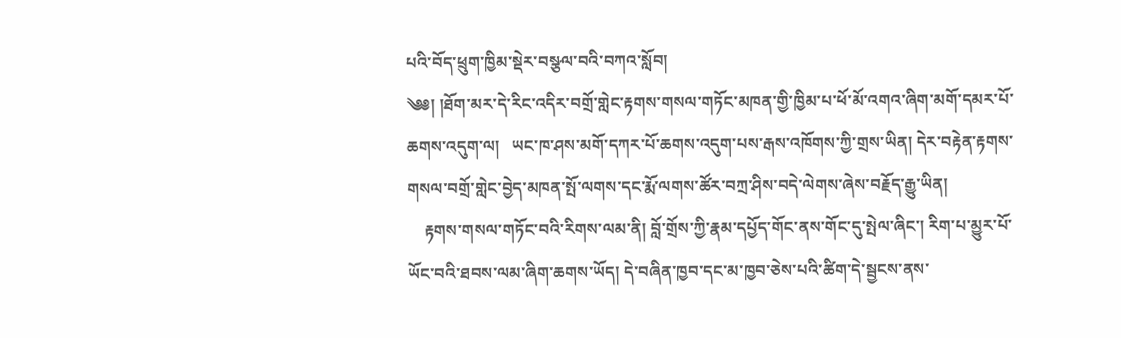པའི་བོད་ཕྲུག་ཁྱིམ་སྡེར་བསྩལ་བའི་བཀའ་སློབ།
༄༅། །ཐོག་མར་དེ་རིང་འདིར་བགྲོ་གླེང་རྟགས་གསལ་གཏོང་མཁན་གྱི་ཁྱིམ་པ་ཕོ་མོ་འགའ་ཞིག་མགོ་དམར་པོ་
ཆགས་འདུག་ལ།   ཡང་ཁ་ཤས་མགོ་དཀར་པོ་ཆགས་འདུག་པས་རྒས་འཁོགས་ཀྱི་གྲས་ཡིན། དེར་བརྟེན་རྟགས་
གསལ་བགྲོ་གླེང་བྱེད་མཁན་སྤོ་ལགས་དང་རྨོ་ལགས་ཚོར་བཀྲ་ཤིས་བདེ་ལེགས་ཞེས་བརྗོད་རྒྱུ་ཡིན།
    རྟགས་གསལ་གཏོང་བའི་རིགས་ལམ་ནི། བློ་གྲོས་ཀྱི་རྣམ་དཔྱོད་གོང་ནས་གོང་དུ་སྤེལ་ཞིང་། རིག་པ་མྱུར་པོ་
ཡོང་བའི་ཐབས་ལམ་ཞིག་ཆགས་ཡོད། དེ་བཞིན་ཁྱབ་དང་མ་ཁྱབ་ཅེས་པའི་ཚིག་དེ་སྦྱངས་ནས་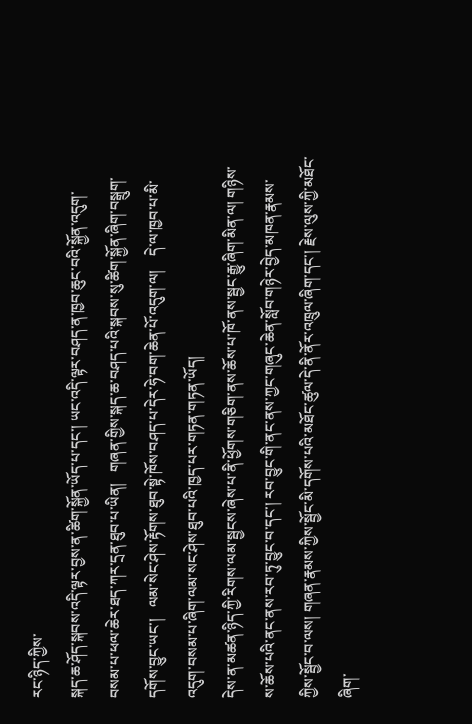རང་ཉིད་ཀྱིས་
སྐད་ཆ་ཤོད་སྐབས་འདི་ལྟར་བྱས་ན་ཚིག་སྐྱོན་ཡོད་པ་དང་། ཡང་འདི་ལྟར་བཤད་ན་ཁྱབ་ཆུང་བའི་སྐྱོན་འདུག་
བསམ་པ་ཕལ་ཆེར་ཐད་ཀར་དྲན་ཐུབ་པ་ཡིན།   གཞན་གྱིས་སྐད་ཆ་བཤད་པའི་སྐབས་སུ་ཚིག་སྐྱོན་ཞིག་བསྒྲུག་
དགོས་བྱུང་ཡང་།   ལམ་སེང་ཤེས་རྟོགས་ཐུབ་སྟེ་ཁོས་བཤད་པ་དེར་ཧེ་བག་ཆེན་པོ་འདུག་ལ།    དེ་ལ་ཁྱབ་པ་མི་
འདུག་བསམ་པ་ཞིག་ལམ་སང་ཤེས་ཐུབ་པའི་ཁྱད་པར་གཏན་གཏན་ཡོད།
དེས་ན་མཚན་ཉིད་ཀྱི་རིགས་ལམ་སྦྱངས་ཞེས་པ་ནི་ཕྱོགས་གཅིག་ནས་ཆོས་པ་ཁོ་ནས་སྦྱང་རྒྱུ་ཞིག་མིན་ལ། གཉིས་
ས་ཆོས་པའི་ནང་ནས་རབ་ཏུ་བྱུང་བ་དང་། རབ་བྱུང་གི་ནང་ནས་ཀྱང་གཞུང་ཆེན་སློབ་གཉེར་བྱེད་མཁན་རྣམས་
ཀྱིས་སྦྱོང་བ་ལས། གཞན་རྣམས་ཀྱིས་སྦྱོང་མི་དགོས་པའི་མཐོང་ཚུལ་དེ་ནི་ནོར་འཁྲུལ་ཞིག་དང་། རྗེས་ལུས་ཀྱི་མཐོང་
ཞིག་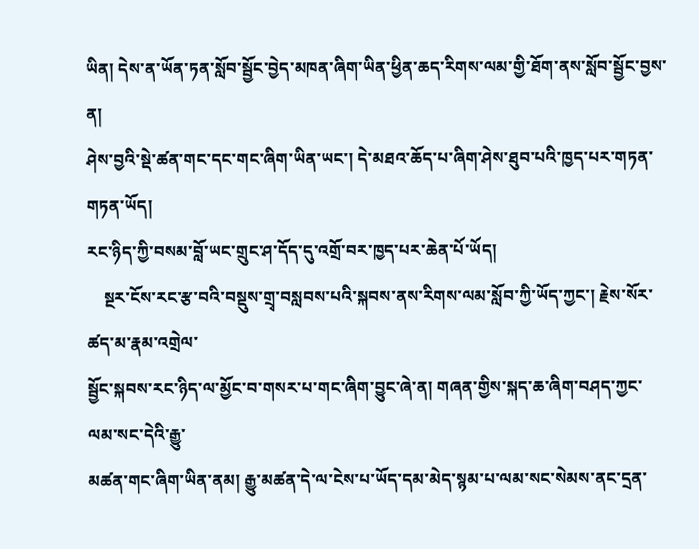ཡིན། དེས་ན་ཡོན་ཏན་སློབ་སྦྱོང་བྱེད་མཁན་ཞིག་ཡིན་ཕྱིན་ཆད་རིགས་ལམ་གྱི་ཐོག་ནས་སློབ་སྦྱོང་བྱས་ན།
ཤེས་བྱའི་སྡེ་ཚན་གང་དང་གང་ཞིག་ཡིན་ཡང་། དེ་མཐའ་ཆོད་པ་ཞིག་ཤེས་ཐུབ་པའི་ཁྱད་པར་གཏན་གཏན་ཡོད།
རང་ཉིད་ཀྱི་བསམ་བློ་ཡང་གྲུང་ཤ་དོད་དུ་འགྲོ་བར་ཁྱད་པར་ཆེན་པོ་ཡོད།
    སྔར་ངོས་རང་རྩ་བའི་བསྡུས་གྲྭ་བསླབས་པའི་སྐབས་ནས་རིགས་ལམ་སློབ་ཀྱི་ཡོད་ཀྱང་། རྗེས་སོར་ཚད་མ་རྣམ་འགྲེལ་
སྦྱོང་སྐབས་རང་ཉིད་ལ་མྱོང་བ་གསར་པ་གང་ཞིག་བྱུང་ཞེ་ན། གཞན་གྱིས་སྐད་ཆ་ཞིག་བཤད་ཀྱང་ལམ་སང་དེའི་རྒྱུ་
མཚན་གང་ཞིག་ཡིན་ནམ། རྒྱུ་མཚན་དེ་ལ་ངེས་པ་ཡོད་དམ་མེད་སྙམ་པ་ལམ་སང་སེམས་ནང་དྲན་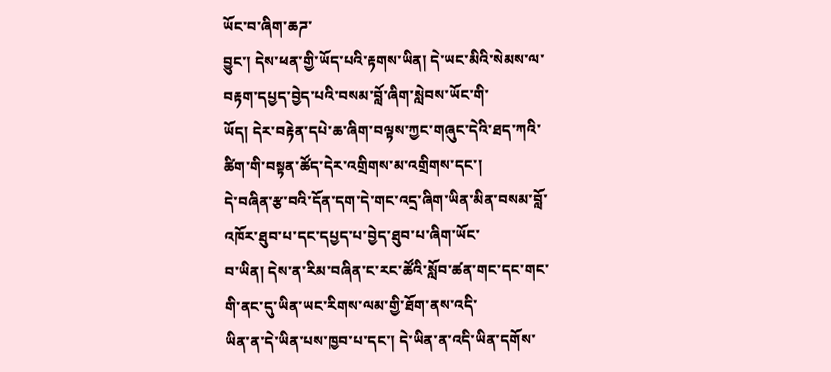ཡོང་བ་ཞིག་ཆཌ་
བྱུང་། དེས་ཕན་གྱི་ཡོད་པའི་རྟགས་ཡིན། དེ་ཡང་མིའི་སེམས་ལ་བརྟག་དཔྱད་བྱེད་པའི་བསམ་བློ་ཞིག་སླེབས་ཡོང་གི་
ཡོད། དེར་བརྟེན་དཔེ་ཆ་ཞིག་བལྟས་ཀྱང་གཞུང་དེའི་ཐད་ཀའི་ཚིག་གི་བསྟན་ཚོད་དེར་འགྲིགས་མ་འགྲིགས་དང་།
དེ་བཞིན་རྩ་བའི་དོན་དག་དེ་གང་འདྲ་ཞིག་ཡིན་མིན་བསམ་བློ་འཁོར་ཐུབ་པ་དང་དཔྱད་པ་བྱེད་ཐུབ་པ་ཞིག་ཡོང་
བ་ཡིན། དེས་ན་རིམ་བཞིན་ང་རང་ཚོའི་སློབ་ཚན་གང་དང་གང་གི་ནང་དུ་ཡིན་ཡང་རིགས་ལམ་གྱི་ཐོག་ནས་འདི་
ཡིན་ན་དེ་ཡིན་པས་ཁྱབ་པ་དང་། དེ་ཡིན་ན་འདི་ཡིན་དགོས་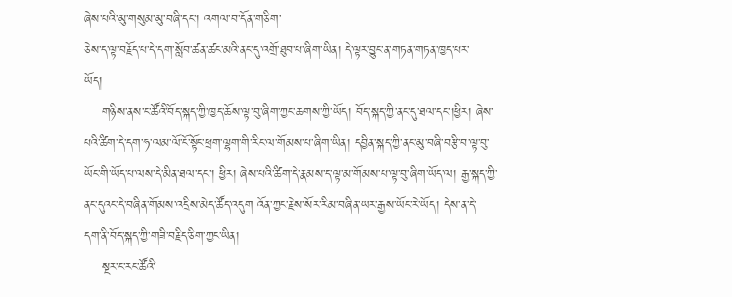ཞེས་པའི་མུ་གསུམ་མུ་བཞི་དང་། འགལ་བ་དོན་གཅིག་
ཅེས་ད་ལྟ་བརྗོད་པ་དེ་དག་སློབ་ཚན་ཚང་མའི་ནང་དུ་འགྲོ་ཐུབ་པ་ཞིག་ཡིན། དེ་ལྟར་བྱུང་ན་གཏན་གཏན་ཁྱད་པར་
ཡོད།
    གཉིས་ནས་ང་ཚོའི་བོད་སྐད་ཀྱི་ཁྱད་ཆོས་ལྟ་བུ་ཞིག་ཀྱང་ཆགས་ཀྱི་ཡོད། བོད་སྐད་ཀྱི་ནང་དུ་ཐལ་དང་།ཕྱིར། ཞེས་
པའི་ཚིག་དེ་དག་ཧ་ལམ་ལོ་ངོ་སྟོང་ཕྲག་ལྷག་གི་རིང་ལ་གོམས་པ་ཞིག་ཡིན། དབྱིན་སྐད་ཀྱི་ནང་མུ་བཞི་བརྩི་བ་ལྟ་བུ་
ཡོང་གི་ཡོད་པ་ལས་དེ་མིན་ཐལ་དང་། ཕྱིར། ཞེས་པའི་ཚིག་དེ་རྣམས་ད་ལྟ་མ་གོམས་པ་ལྟ་བུ་ཞིག་ཡོད་ལ། རྒྱ་སྐད་ཀྱི་
ནང་དུའང་དེ་བཞིན་གོམས་འདྲིས་མེད་ཚོད་འདུག འོན་ཀྱང་རྗེས་སོར་རིམ་བཞིན་ཡར་རྒྱས་ཡོང་རེ་ཡོད། དེས་ན་དེ་
དག་ནི་བོད་སྐད་ཀྱི་གཟི་བརྗིད་ཅིག་ཀྱང་ཡིན།
    སྔར་ང་རང་ཚོའི་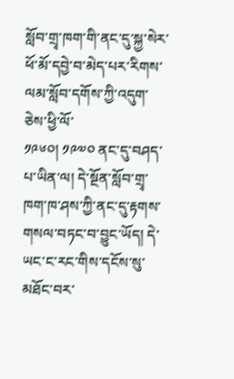སློབ་གྲྭ་ཁག་གི་ནང་དུ་སྐྱ་སེར་ཕོ་མོ་དབྱེ་བ་མེད་པར་རིགས་ལམ་སློབ་དགོས་ཀྱི་འདུག་ཅེས་ཕྱི་ལོ་
༡༩༦༠། ༡༩༧༠ ནང་དུ་བཤད་པ་ཡིན་ལ། དེ་སྔོན་སློབ་གྲྭ་ཁག་ཁ་ཤས་ཀྱི་ནང་དུ་རྟགས་གསལ་བཏང་བ་བྱུང་ཡོད། དེ་
ཡང་ང་རང་གིས་དངོས་སུ་མཐོང་བར་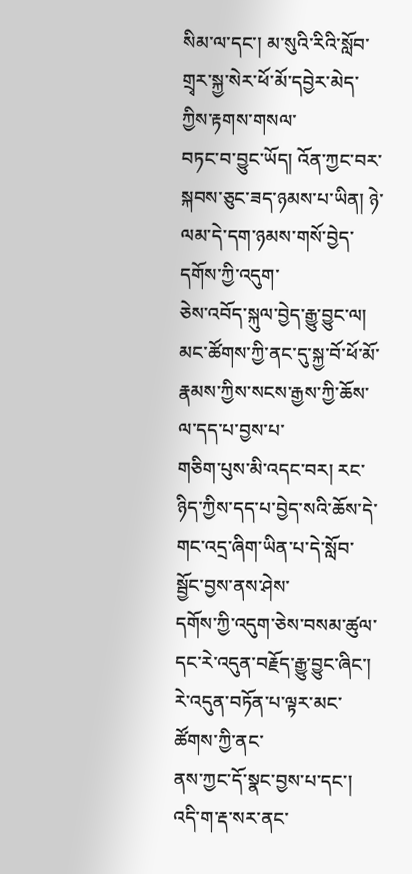སིམ་ལ་དང་། མ་སུའི་རིའི་སློབ་གྲྭར་སྐྱ་སེར་ཕོ་མོ་དབྱེར་མེད་ཀྱིས་རྟགས་གསལ་
བཏང་བ་བྱུང་ཡོད། འོན་ཀྱང་བར་སྐབས་ཅུང་ཟད་ཉམས་པ་ཡིན། ཉེ་ལམ་དེ་དག་ཉམས་གསོ་བྱེད་དགོས་ཀྱི་འདུག་
ཅེས་འབོད་སྐུལ་བྱེད་རྒྱུ་བྱུང་ལ། མང་ཚོགས་ཀྱི་ནང་དུ་སྐྱ་བོ་ཕོ་མོ་རྣམས་ཀྱིས་སངས་རྒྱས་ཀྱི་ཆོས་ལ་དད་པ་བྱས་པ་
གཅིག་པུས་མི་འདང་བར། རང་ཉིད་ཀྱིས་དད་པ་བྱེད་སའི་ཆོས་དེ་གང་འདྲ་ཞིག་ཡིན་པ་དེ་སློབ་སྦྱོང་བྱས་ནས་ཤེས་
དགོས་ཀྱི་འདུག་ཅེས་བསམ་ཚུལ་དང་རེ་འདུན་བརྗོད་རྒྱུ་བྱུང་ཞིང་། རེ་འདུན་བཏོན་པ་ལྟར་མང་ཚོགས་ཀྱི་ནང་
ནས་ཀྱང་དོ་སྣང་བྱས་པ་དང་། འདི་ག་རྡ་སར་ནང་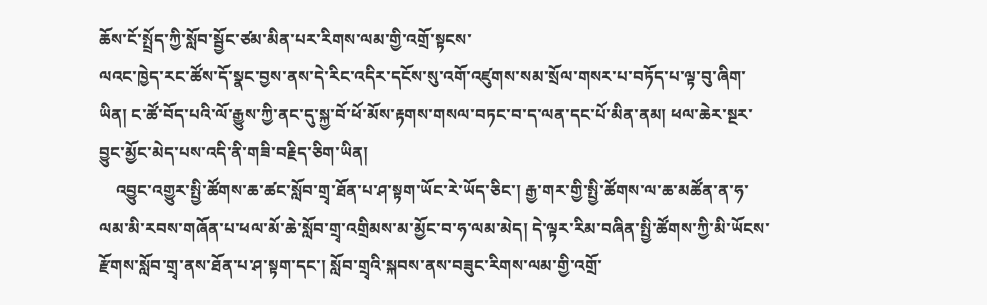ཆོས་ངོ་སྤྲོད་ཀྱི་སློབ་སྦྱོང་ཙམ་མིན་པར་རིགས་ལམ་གྱི་འགྲོ་སྟངས་
ལའང་ཁྱེད་རང་ཚོས་དོ་སྣང་བྱས་ནས་དེ་རིང་འདིར་དངོས་སུ་འགོ་འཛུགས་སམ་སྲོལ་གསར་པ་བཏོད་པ་ལྟ་བུ་ཞིག་
ཡིན། ང་ཚོ་བོད་པའི་ལོ་རྒྱུས་ཀྱི་ནང་དུ་སྐྱ་བོ་ཕོ་མོས་རྟགས་གསལ་བཏང་བ་ད་ལན་དང་པོ་མིན་ནམ། ཕལ་ཆེར་སྔར་
བྱུང་མྱོང་མེད་པས་འདི་ནི་གཟི་བརྗིད་ཅིག་ཡིན།
    འབྱུང་འགྱུར་སྤྱི་ཚོགས་ཆ་ཚང་སློབ་གྲྭ་ཐོན་པ་ཤ་སྟག་ཡོང་རེ་ཡོད་ཅིང་། རྒྱ་གར་གྱི་སྤྱི་ཚོགས་ལ་ཆ་མཚོན་ན་ཧ་
ལམ་མི་རབས་གཞོན་པ་ཕལ་མོ་ཆེ་སློབ་གྲྭ་འགྲིམས་མ་མྱོང་བ་ཧ་ལམ་མེད། དེ་ལྟར་རིམ་བཞིན་སྤྱི་ཚོགས་ཀྱི་མི་ཡོངས་
རྫོགས་སློབ་གྲྭ་ནས་ཐོན་པ་ཤ་སྟག་དང་། སློབ་གྲྭའི་སྐབས་ནས་བཟུང་རིགས་ལམ་གྱི་འགྲོ་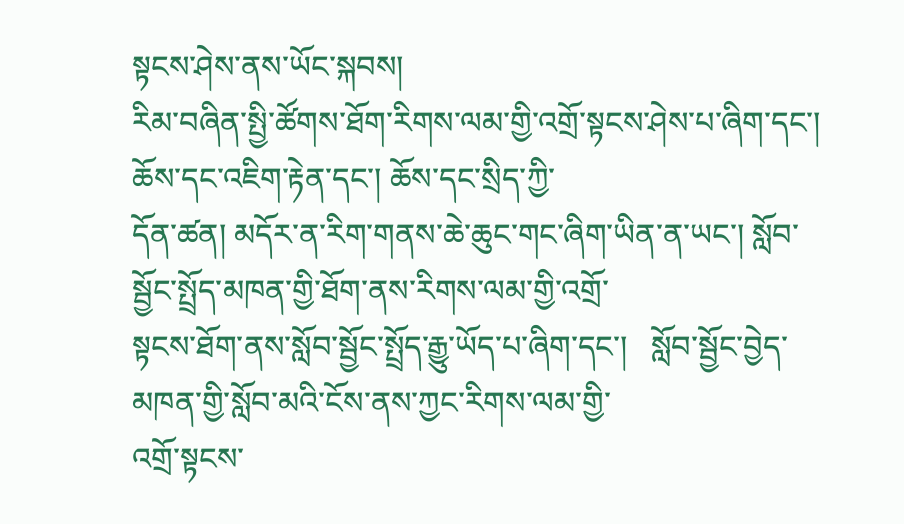སྟངས་ཤེས་ནས་ཡོང་སྐབས།
རིམ་བཞིན་སྤྱི་ཚོགས་ཐོག་རིགས་ལམ་གྱི་འགྲོ་སྟངས་ཤེས་པ་ཞིག་དང་། ཆོས་དང་འཇིག་རྟེན་དང་། ཆོས་དང་སྲིད་ཀྱི་
དོན་ཚན། མདོར་ན་རིག་གནས་ཆེ་ཆུང་གང་ཞིག་ཡིན་ན་ཡང་། སློབ་སྦྱོང་སྤྲོད་མཁན་གྱི་ཐོག་ནས་རིགས་ལམ་གྱི་འགྲོ་
སྟངས་ཐོག་ནས་སློབ་སྦྱོང་སྤྲོད་རྒྱུ་ཡོད་པ་ཞིག་དང་།   སློབ་སྦྱོང་བྱེད་མཁན་གྱི་སློབ་མའི་ངོས་ནས་ཀྱང་རིགས་ལམ་གྱི་
འགྲོ་སྟངས་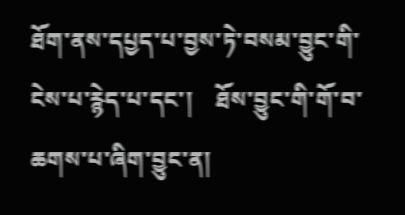ཐོག་ནས་དཔྱད་པ་བྱས་ཏེ་བསམ་བྱུང་གི་ངེས་པ་རྙེད་པ་དང་།    ཐོས་བྱུང་གི་གོ་བ་ཆགས་པ་ཞིག་བྱུང་ན།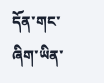དོན་གང་ཞིག་ཡིན་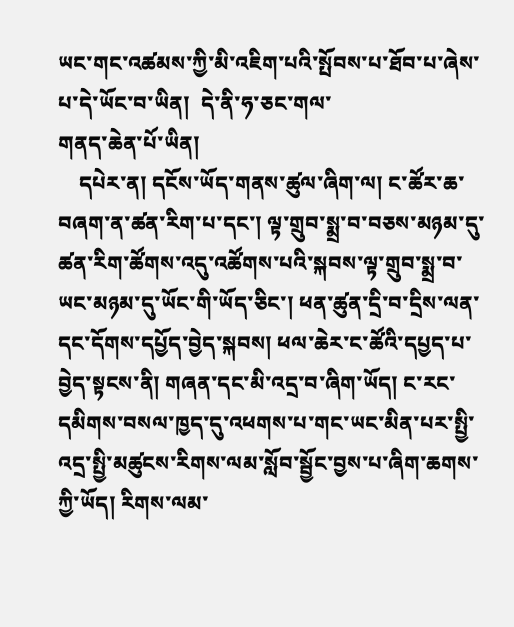ཡང་གང་འཚམས་ཀྱི་མི་འཇིག་པའི་སྤོབས་པ་ཐོབ་པ་ཞེས་པ་དེ་ཡོང་བ་ཡིན།  དེ་ནི་ཧ་ཅང་གལ་
གནད་ཆེན་པོ་ཡིན།
    དཔེར་ན། དངོས་ཡོད་གནས་ཚུལ་ཞིག་ལ། ང་ཚོར་ཆ་བཞག་ན་ཚན་རིག་པ་དང་། ལྟ་གྲུབ་སྨྲ་བ་བཅས་མཉམ་དུ་
ཚན་རིག་ཚོགས་འདུ་འཚོགས་པའི་སྐབས་ལྟ་གྲུབ་སྨྲ་བ་ཡང་མཉམ་དུ་ཡོང་གི་ཡོད་ཅིང་། ཕན་ཚུན་དྲི་བ་དྲིས་ལན་
དང་དོགས་དཔྱོད་བྱེད་སྐབས། ཕལ་ཆེར་ང་ཚོའི་དཔྱད་པ་བྱེད་སྟངས་ནི། གཞན་དང་མི་འདྲ་བ་ཞིག་ཡོད། ང་རང་
དམིགས་བསལ་ཁྱད་དུ་འཕགས་པ་གང་ཡང་མིན་པར་སྤྱི་འདྲ་སྤྱི་མཚུངས་རིགས་ལམ་སློབ་སྦྱོང་བྱས་པ་ཞིག་ཆགས་
ཀྱི་ཡོད། རིགས་ལམ་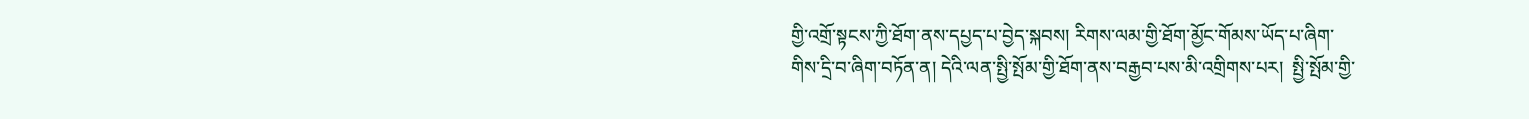གྱི་འགྲོ་སྟངས་ཀྱི་ཐོག་ནས་དཔྱད་པ་བྱེད་སྐབས། རིགས་ལམ་གྱི་ཐོག་མྱོང་གོམས་ཡོད་པ་ཞིག་
གིས་དྲི་བ་ཞིག་བཏོན་ན། དེའི་ལན་སྤྱི་སྤོམ་གྱི་ཐོག་ནས་བརྒྱབ་པས་མི་འགྲིགས་པར།  སྤྱི་སྤོམ་གྱི་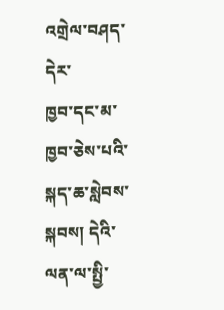འགྲེལ་བཤད་དེར་
ཁྱབ་དང་མ་ཁྱབ་ཅེས་པའི་སྐད་ཆ་སླེབས་སྐབས། དེའི་ལན་ལ་སྤྱི་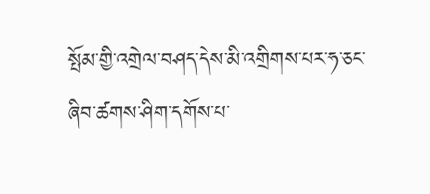སྤོམ་གྱི་འགྲེལ་བཤད་དེས་མི་འགྲིགས་པར་ཧ་ཅང་
ཞིབ་ཚགས་ཤིག་དགོས་པ་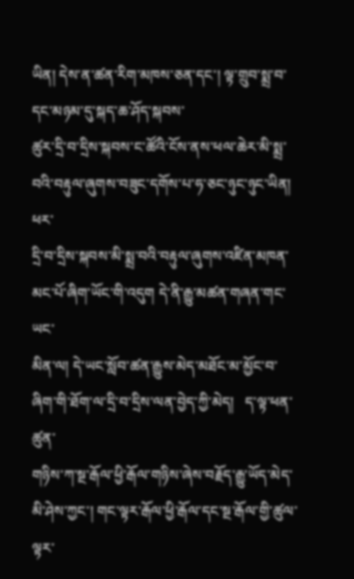ཡིན། དེས་ན་ཚན་རིག་མཁས་ཅན་དང་། ལྟ་གྲུབ་སྨྲ་བ་དང་མཉམ་དུ་སྐད་ཆ་ཤོད་སྐབས་
ཚུར་དྲི་བ་དྲིས་སྐབས་ང་ཚོའི་ངོས་ནས་ཕལ་ཆེར་མི་སྨྲ་བའི་བརྟུལ་ཞུགས་བཟུང་དགོས་པ་ཧ་ཅང་ཉུང་ཉུང་ཡིན། ཕར་
དྲི་བ་དྲིས་སྐབས་མི་སྨྲ་བའི་བརྟུལ་ཞུགས་འཛིན་མཁན་མང་པོ་ཞིག་ཡོང་གི་འདུག དེ་ནི་རྒྱུ་མཚན་གཞན་གང་ཡང་
མིན་ལ། དེ་ཡང་སློབ་ཚན་རྒྱུས་མེད་མཐོང་མ་མྱོང་བ་ཞིག་གི་ཐོག་ལ་དྲི་བ་དྲིས་ལན་བྱེད་ཀྱི་མེད།   ད་ལྟ་ཕན་ཚུན་
གཉིས་ཀ་སྔ་རྒོལ་ཕྱི་རྒོལ་གཉིས་ཞེས་བརྗོད་རྒྱུ་ཡོད་མེད་མི་ཤེས་ཀྱང་། གང་ལྟར་རྒོལ་ཕྱི་རྒོལ་དང་སྔ་རྒོལ་གྱི་ཚུལ་ལྟར་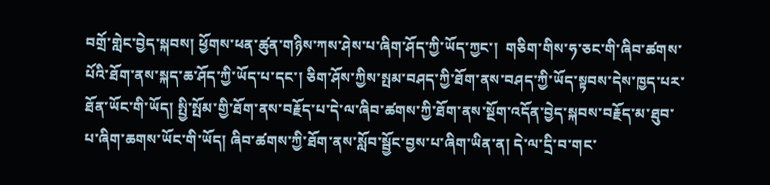བགྲོ་གླེང་བྱེད་སྐབས། ཕྱོགས་ཕན་ཚུན་གཉིས་ཀས་ཤེས་པ་ཞིག་ཤོད་ཀྱི་ཡོད་ཀྱང་།  གཅིག་གིས་ཧ་ཅང་གི་ཞིབ་ཚགས་
པོའི་ཐོག་ནས་སྐད་ཆ་ཤོད་ཀྱི་ཡོད་པ་དང་། ཅིག་ཤོས་ཀྱིས་སྤམ་བཤད་ཀྱི་ཐོག་ནས་བཤད་ཀྱི་ཡོད་སྟབས་དེས་ཁྱད་པར་
ཐོན་ཡོང་གི་ཡོད། སྤྱི་སྤོམ་གྱི་ཐོག་ནས་བརྗོད་པ་དེ་ལ་ཞིབ་ཚགས་ཀྱི་ཐོག་ནས་སྔོག་འདོན་བྱེད་སྐབས་བརྗོད་མ་ཐུབ་
པ་ཞིག་ཆགས་ཡོང་གི་ཡོད། ཞིབ་ཚགས་ཀྱི་ཐོག་ནས་སློབ་སྦྱོང་བྱས་པ་ཞིག་ཡིན་ན། དེ་ལ་དྲི་བ་གང་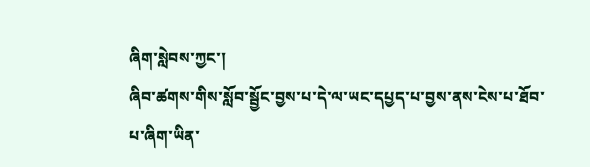ཞིག་སླེབས་ཀྱང་།
ཞིབ་ཚགས་གིས་སློབ་སྦྱོང་བྱས་པ་དེ་ལ་ཡང་དཔྱད་པ་བྱས་ནས་ངེས་པ་ཐོབ་པ་ཞིག་ཡིན་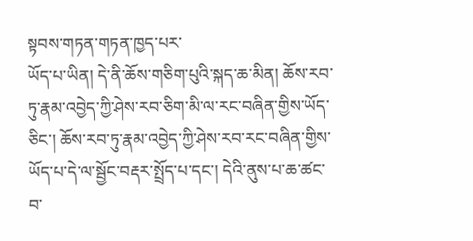སྟབས་གཏན་གཏན་ཁྱད་པར་
ཡོད་པ་ཡིན། དེ་ནི་ཆོས་གཅིག་པུའི་སྐད་ཆ་མིན། ཆོས་རབ་ཏུ་རྣམ་འབྱེད་ཀྱི་ཤེས་རབ་ཅིག་མི་ལ་རང་བཞིན་གྱིས་ཡོད་
ཅིང་། ཆོས་རབ་ཏུ་རྣམ་འབྱེད་ཀྱི་ཤེས་རབ་རང་བཞིན་གྱིས་ཡོད་པ་དེ་ལ་སྦྱོང་བརྡར་སྤྲོད་པ་དང་། དེའི་ནུས་པ་ཆ་ཚང་
བ་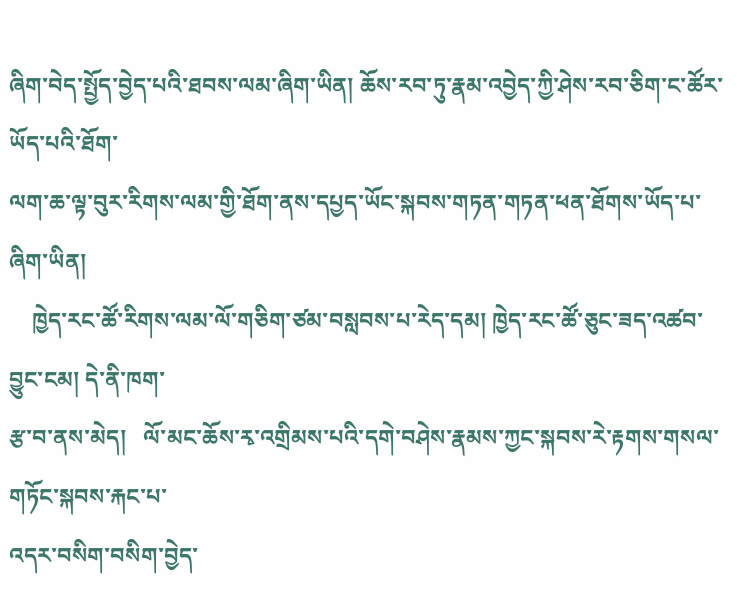ཞིག་བེད་སྤྱོད་བྱེད་པའི་ཐབས་ལམ་ཞིག་ཡིན། ཆོས་རབ་ཏུ་རྣམ་འབྱེད་ཀྱི་ཤེས་རབ་ཅིག་ང་ཚོར་ཡོད་པའི་ཐོག་
ལག་ཆ་ལྟ་བུར་རིགས་ལམ་གྱི་ཐོག་ནས་དཔྱད་ཡོང་སྐབས་གཏན་གཏན་ཕན་ཐོགས་ཡོད་པ་ཞིག་ཡིན།
    ཁྱེད་རང་ཚོ་རིགས་ལམ་ལོ་གཅིག་ཙམ་བསླབས་པ་རེད་དམ། ཁྱེད་རང་ཚོ་ཅུང་ཟད་འཚབ་བྱུང་ངམ། དེ་ནི་ཁག་
རྩ་བ་ནས་མེད།   ལོ་མང་ཆོས་རྭ་འགྲིམས་པའི་དགེ་བཤེས་རྣམས་ཀྱང་སྐབས་རེ་རྟགས་གསལ་གཏོང་སྐབས་རྐང་པ་
འདར་བསིག་བསིག་བྱེད་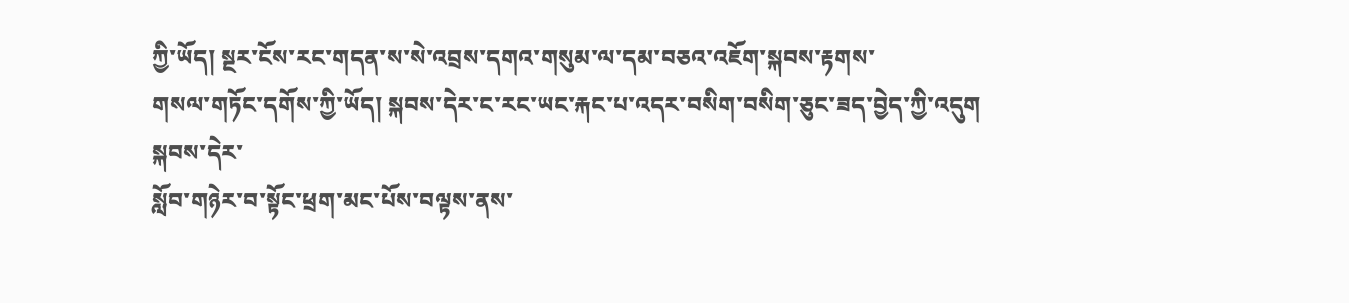ཀྱི་ཡོད། སྔར་ངོས་རང་གདན་ས་སེ་འབྲས་དགའ་གསུམ་ལ་དམ་བཅའ་འཇོག་སྐབས་རྟགས་
གསལ་གཏོང་དགོས་ཀྱི་ཡོད། སྐབས་དེར་ང་རང་ཡང་རྐང་པ་འདར་བསིག་བསིག་ཅུང་ཟད་བྱེད་ཀྱི་འདུག སྐབས་དེར་
སློབ་གཉེར་བ་སྟོང་ཕྲག་མང་པོས་བལྟས་ནས་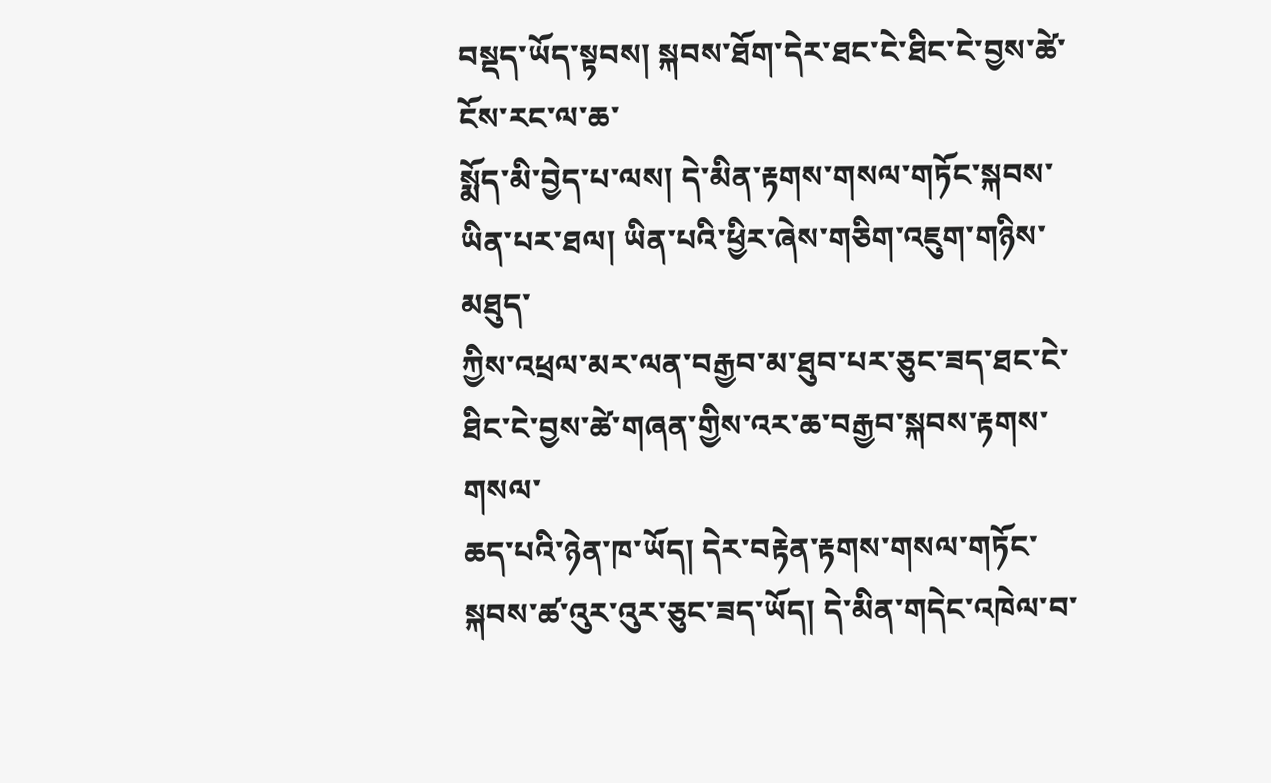བསྡད་ཡོད་སྟབས། སྐབས་ཐོག་དེར་ཐང་ངེ་ཐིང་ངེ་བྱས་ཚེ་ངོས་རང་ལ་ཆ་
སྨོད་མི་བྱེད་པ་ལས། དེ་མིན་རྟགས་གསལ་གཏོང་སྐབས་ཡིན་པར་ཐལ། ཡིན་པའི་ཕྱིར་ཞེས་གཅིག་འཇུག་གཉིས་མཐུད་
ཀྱིས་འཕྲལ་མར་ལན་བརྒྱབ་མ་ཐུབ་པར་ཅུང་ཟད་ཐང་ངེ་ཐིང་ངེ་བྱས་ཚེ་གཞན་གྱིས་འར་ཆ་བརྒྱབ་སྐབས་རྟགས་གསལ་
ཆད་པའི་ཉེན་ཁ་ཡོད། དེར་བརྟེན་རྟགས་གསལ་གཏོང་སྐབས་ཚ་འུར་འུར་ཅུང་ཟད་ཡོད། དེ་མིན་གདེང་འཁེལ་བ་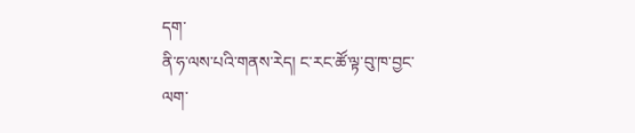དག་
ནི་ཧ་ལས་པའི་གནས་རེད། ང་རང་ཚོ་ལྟ་བུ་ཁ་བྱང་ལག་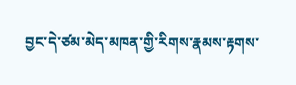བྱང་དེ་ཙམ་མེད་མཁན་གྱི་རིགས་རྣམས་རྟགས་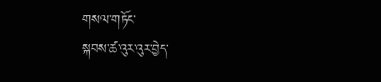གསལ་གཏོང་
སྐབས་ཚ་འུར་འུར་བྱེད་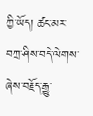ཀྱི་ཡོད། ཚང་མར་བཀྲ་ཤིས་བདེ་ལེགས་ཞེས་བརྗོད་རྒྱུ་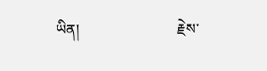ཡིན།                           རྗེས་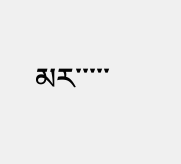མར་་་་་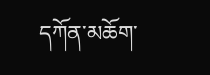དཀོན་མཆོག་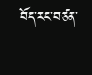བོད་རང་བཙན་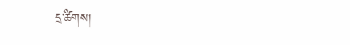དྲ་ཚིགས།